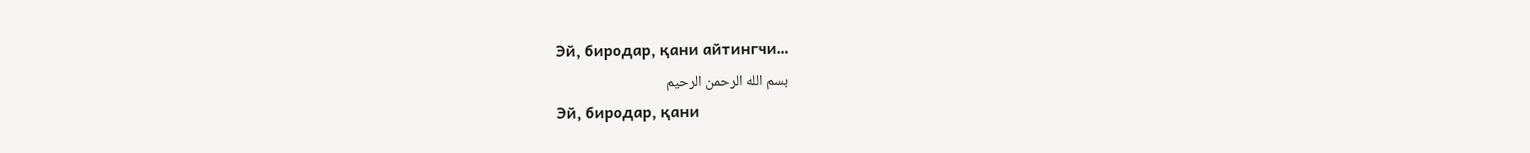Эй, биродар, қани айтингчи…
بسم الله الرحمن الرحيم
Эй, биродар, қани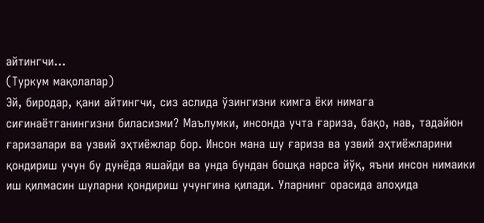айтингчи…
(Туркум мақолалар)
Эй, биродар, қани айтингчи, сиз аслида ўзингизни кимга ёки нимага сиғинаётганингизни биласизми? Маълумки, инсонда учта ғариза, бақо, нав, тадайюн ғаризалари ва узвий эҳтиёжлар бор. Инсон мана шу ғариза ва узвий эҳтиёжларини қондириш учун бу дунёда яшайди ва унда бундан бошқа нарса йўқ, яъни инсон нимаики иш қилмасин шуларни қондириш учунгина қилади. Уларнинг орасида алоҳида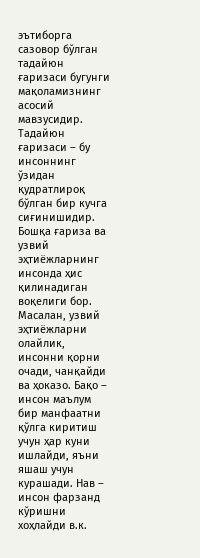эътиборга сазовор бўлган тадайюн ғаризаси бугунги мақоламизнинг асосий мавзусидир. Тадайюн ғаризаси – бу инсоннинг ўзидан қудратлироқ бўлган бир кучга сиғинишидир. Бошқа ғариза ва узвий эҳтиёжларнинг инсонда ҳис қилинадиган воқелиги бор. Масалан, узвий эҳтиёжларни олайлик, инсонни қорни очади, чанқайди ва ҳоказо. Бақо – инсон маълум бир манфаатни қўлга киритиш учун ҳар куни ишлайди, яъни яшаш учун курашади. Нав – инсон фарзанд кўришни хоҳлайди в.к.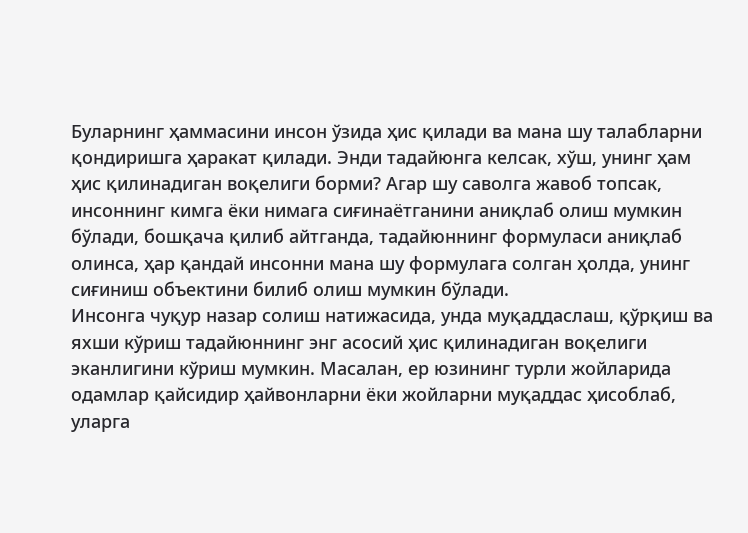Буларнинг ҳаммасини инсон ўзида ҳис қилади ва мана шу талабларни қондиришга ҳаракат қилади. Энди тадайюнга келсак, хўш, унинг ҳам ҳис қилинадиган воқелиги борми? Агар шу саволга жавоб топсак, инсоннинг кимга ёки нимага сиғинаётганини аниқлаб олиш мумкин бўлади, бошқача қилиб айтганда, тадайюннинг формуласи аниқлаб олинса, ҳар қандай инсонни мана шу формулага солган ҳолда, унинг сиғиниш объектини билиб олиш мумкин бўлади.
Инсонга чуқур назар солиш натижасида, унда муқаддаслаш, қўрқиш ва яхши кўриш тадайюннинг энг асосий ҳис қилинадиган воқелиги эканлигини кўриш мумкин. Масалан, ер юзининг турли жойларида одамлар қайсидир ҳайвонларни ёки жойларни муқаддас ҳисоблаб, уларга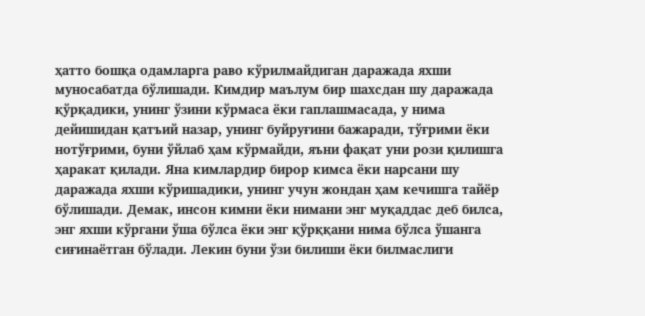ҳатто бошқа одамларга раво кўрилмайдиган даражада яхши муносабатда бўлишади. Кимдир маълум бир шахсдан шу даражада қўрқадики, унинг ўзини кўрмаса ёки гаплашмасада, у нима дейишидан қатъий назар, унинг буйруғини бажаради, тўғрими ёки нотўғрими, буни ўйлаб ҳам кўрмайди, яъни фақат уни рози қилишга ҳаракат қилади. Яна кимлардир бирор кимса ёки нарсани шу даражада яхши кўришадики, унинг учун жондан ҳам кечишга тайёр бўлишади. Демак, инсон кимни ёки нимани энг муқаддас деб билса, энг яхши кўргани ўша бўлса ёки энг қўрққани нима бўлса ўшанга сиғинаётган бўлади. Лекин буни ўзи билиши ёки билмаслиги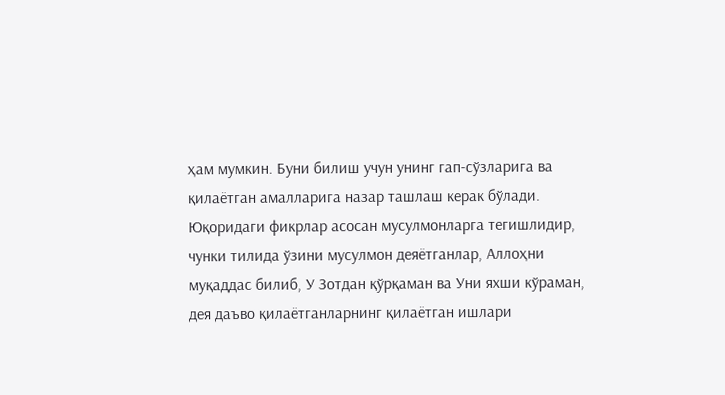ҳам мумкин. Буни билиш учун унинг гап-сўзларига ва қилаётган амалларига назар ташлаш керак бўлади.
Юқоридаги фикрлар асосан мусулмонларга тегишлидир, чунки тилида ўзини мусулмон деяётганлар, Аллоҳни муқаддас билиб, У Зотдан қўрқаман ва Уни яхши кўраман, дея даъво қилаётганларнинг қилаётган ишлари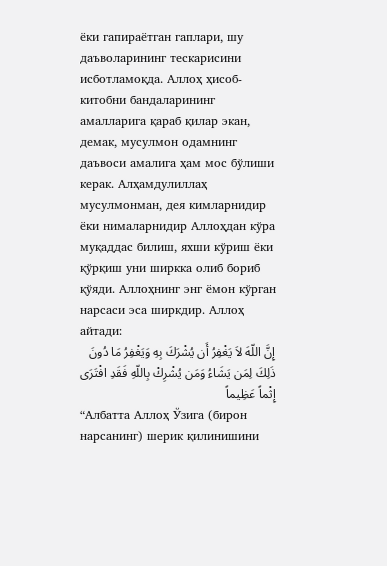ёки гапираётган гаплари, шу даъволарининг тескарисини исботламоқда. Аллоҳ ҳисоб-китобни бандаларининг амалларига қараб қилар экан, демак, мусулмон одамнинг даъвоси амалига ҳам мос бўлиши керак. Алҳамдулиллаҳ мусулмонман, дея кимларнидир ёки нималарнидир Аллоҳдан кўра муқаддас билиш, яхши кўриш ёки қўрқиш уни ширкка олиб бориб қўяди. Аллоҳнинг энг ёмон кўрган нарсаси эса ширкдир. Аллоҳ айтади:
إِنَّ اللّهَ لاَ يَغْفِرُ أَن يُشْرَكَ بِهِ وَيَغْفِرُ مَا دُونَ ذَلِكَ لِمَن يَشَاءُ وَمَن يُشْرِكْ بِاللّهِ فَقَدِ افْتَرَى إِثْماً عَظِيماً
“Албатта Аллоҳ Ўзига (бирон нарсанинг) шерик қилинишини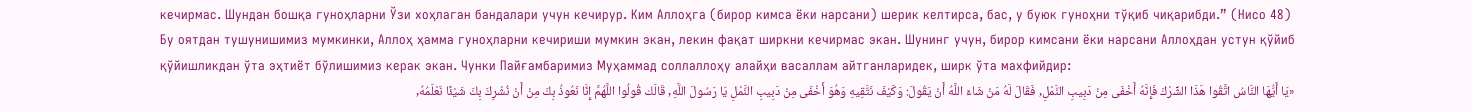кечирмас. Шундан бошқа гуноҳларни Ўзи хоҳлаган бандалари учун кечирур. Ким Аллоҳга (бирор кимса ёки нарсани) шерик келтирса, бас, у буюк гуноҳни тўқиб чиқарибди.” (Нисо 48)
Бу оятдан тушунишимиз мумкинки, Аллоҳ ҳамма гуноҳларни кечириши мумкин экан, лекин фақат ширкни кечирмас экан. Шунинг учун, бирор кимсани ёки нарсани Аллоҳдан устун қўйиб қўйишликдан ўта эҳтиёт бўлишимиз керак экан. Чунки Пайғамбаримиз Муҳаммад соллаллоҳу алайҳи васаллам айтганларидек, ширк ўта махфийдир:
«يَا أَيُّهَا النَّاسُ اتَّقُوا هَذَا الشِّرْكَ فَإِنَّهُ أَخْفَى مِنْ دَبِيبِ النَّمْلِ, فَقَالَ لَهُ مَنْ شَاءَ اللَّهُ أَنْ يَقُولَ: وَكَيْفَ نَتَّقِيهِ وَهُوَ أَخْفَى مِنْ دَبِيبِ النَّمْلِ يَا رَسُولَ اللَّهِ, قَالَك قُولُوا اللَّهُمَّ إِنَّا نَعُوذُ بِكَ مِنْ أَنْ نُشْرِكَ بِكَ شَيْئًا نَعْلَمُهُ,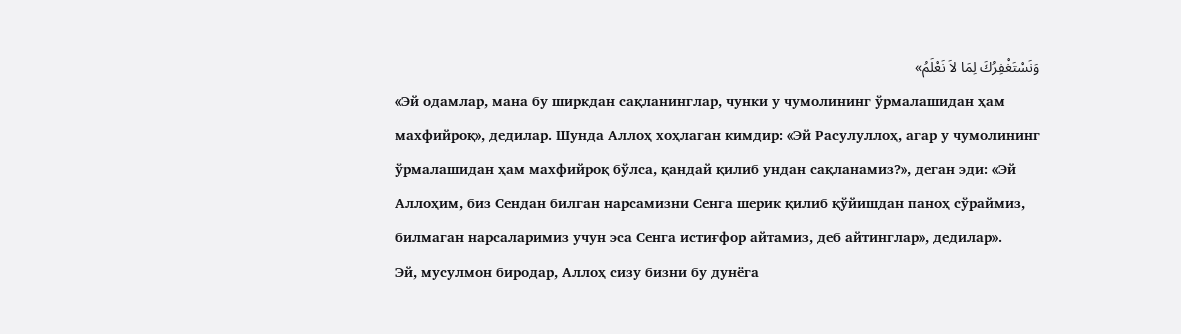وَنَسْتَغْفِرُكَ لِمَا لاَ نَعْلَمُ»
«Эй одамлар, мана бу ширкдан сақланинглар, чунки у чумолининг ўрмалашидан ҳам махфийроқ», дедилар. Шунда Аллоҳ хоҳлаган кимдир: «Эй Расулуллоҳ, агар у чумолининг ўрмалашидан ҳам махфийроқ бўлса, қандай қилиб ундан сақланамиз?», деган эди: «Эй Аллоҳим, биз Сендан билган нарсамизни Сенга шерик қилиб қўйишдан паноҳ сўраймиз, билмаган нарсаларимиз учун эса Сенга истиғфор айтамиз, деб айтинглар», дедилар».
Эй, мусулмон биродар, Аллоҳ сизу бизни бу дунёга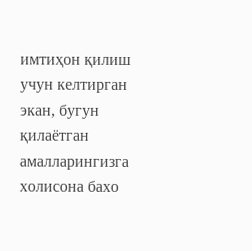имтиҳон қилиш учун келтирган экан, бугун қилаётган амалларингизга холисона бахо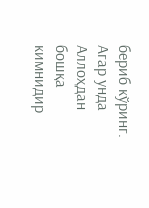бериб кўринг. Агар унда Аллоҳдан бошқа кимнидир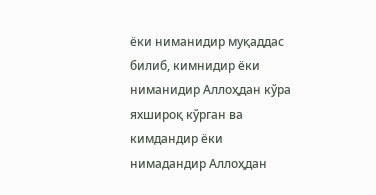ёки ниманидир муқаддас билиб, кимнидир ёки ниманидир Аллоҳдан кўра яхшироқ кўрган ва кимдандир ёки нимадандир Аллоҳдан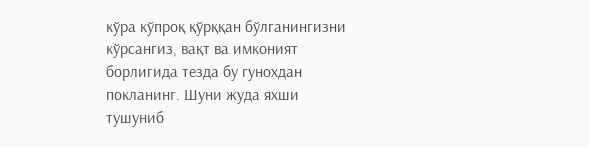кўра кўпроқ қўрққан бўлганингизни кўрсангиз, вақт ва имконият борлигида тезда бу гунохдан покланинг. Шуни жуда яхши тушуниб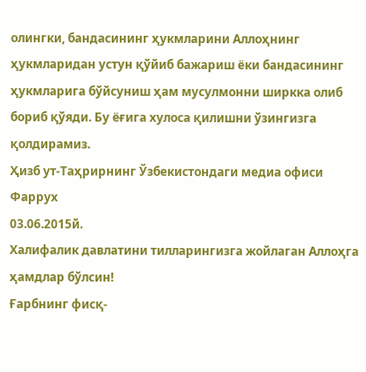олингки, бандасининг ҳукмларини Аллоҳнинг ҳукмларидан устун қўйиб бажариш ёки бандасининг ҳукмларига бўйсуниш ҳам мусулмонни ширкка олиб бориб қўяди. Бу ёғига хулоса қилишни ўзингизга қолдирамиз.
Ҳизб ут-Таҳрирнинг Ўзбекистондаги медиа офиси Фаррух
03.06.2015й.
Халифалик давлатини тилларингизга жойлаган Аллоҳга ҳамдлар бўлсин!
Ғарбнинг фисқ-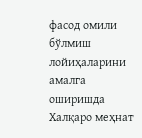фасод омили бўлмиш лойиҳаларини амалга оширишда Халқаро меҳнат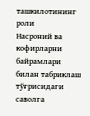ташкилотининг роли
Насроний ва кофирларни байрамлари билан табриклаш тўғрисидаги саволга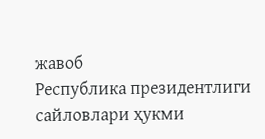жавоб
Республика президентлиги сайловлари ҳукми